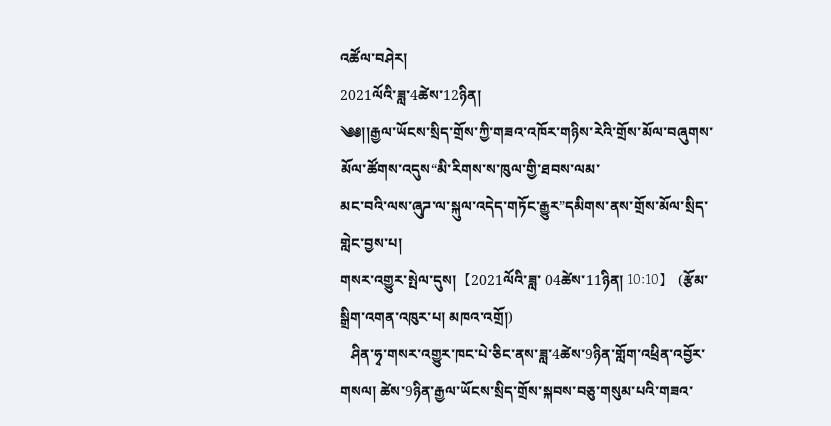འཚོལ་བཤེར།
2021ལོའི་ཟླ་4ཚེས་12ཉིན།
༄༅།།རྒྱལ་ཡོངས་སྲིད་གྲོས་ཀྱི་གཟའ་འཁོར་གཉིས་རེའི་གྲོས་མོལ་བཞུགས་མོལ་ཚོགས་འདུས“མི་རིགས་ས་ཁུལ་གྱི་ཐབས་ལམ་
མང་བའི་ལས་ཞུཌ་ལ་སྐུལ་འདེད་གཏོང་རྒྱུར”དམིགས་ནས་གྲོས་མོལ་སྲིད་གླེང་བྱས་པ།
གསར་འགྱུར་སྤེལ་དུས།  【2021ལོའི་ཟླ་ 04ཚེས་11ཉིན། 10:10】   (རྩོམ་སྒྲིག་འགན་འཁུར་པ། མཁའ་འགྲོ།)
   ཤིན་ཧྭ་གསར་འགྱུར་ཁང་པེ་ཅིང་ནས་ཟླ་4ཚེས་9ཉིན་གློག་འཕྲིན་འབྱོར་གསལ། ཚེས་9ཉིན་རྒྱལ་ཡོངས་སྲིད་གྲོས་སྐབས་བཅུ་གསུམ་པའི་གཟའ་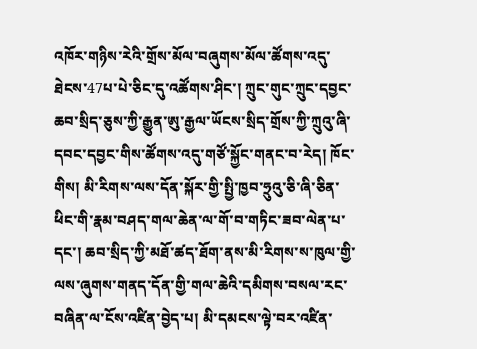འཁོར་གཉིས་རེའི་གྲོས་མོལ་བཞུགས་མོལ་ཚོགས་འདུ་ཐེངས་47པ་པེ་ཅིང་དུ་འཚོགས་ཤིང་། ཀྲུང་གུང་ཀྲུང་དབྱང་ཆབ་སྲིད་ཅུས་ཀྱི་རྒྱུན་ཨུ་རྒྱལ་ཡོངས་སྲིད་གྲོས་ཀྱི་ཀྲུའུ་ཞི་དབང་དབྱང་གིས་ཚོགས་འདུ་གཙོ་སྐྱོང་གནང་བ་རེད། ཁོང་གིས། མི་རིགས་ལས་དོན་སྐོར་གྱི་སྤྱི་ཁྱབ་ཧྲུའུ་ཅི་ཞི་ཅིན་ཕིང་གི་རྣམ་བཤད་གལ་ཆེན་ལ་གོ་བ་གཏིང་ཟབ་ལེན་པ་དང་། ཆབ་སྲིད་ཀྱི་མཐོ་ཚད་ཐོག་ནས་མི་རིགས་ས་ཁུལ་གྱི་ལས་ཞུགས་གནད་དོན་གྱི་གལ་ཆེའི་དམིགས་བསལ་རང་བཞིན་ལ་ངོས་འཛིན་བྱེད་པ། མི་དམངས་ལྟེ་བར་འཛིན་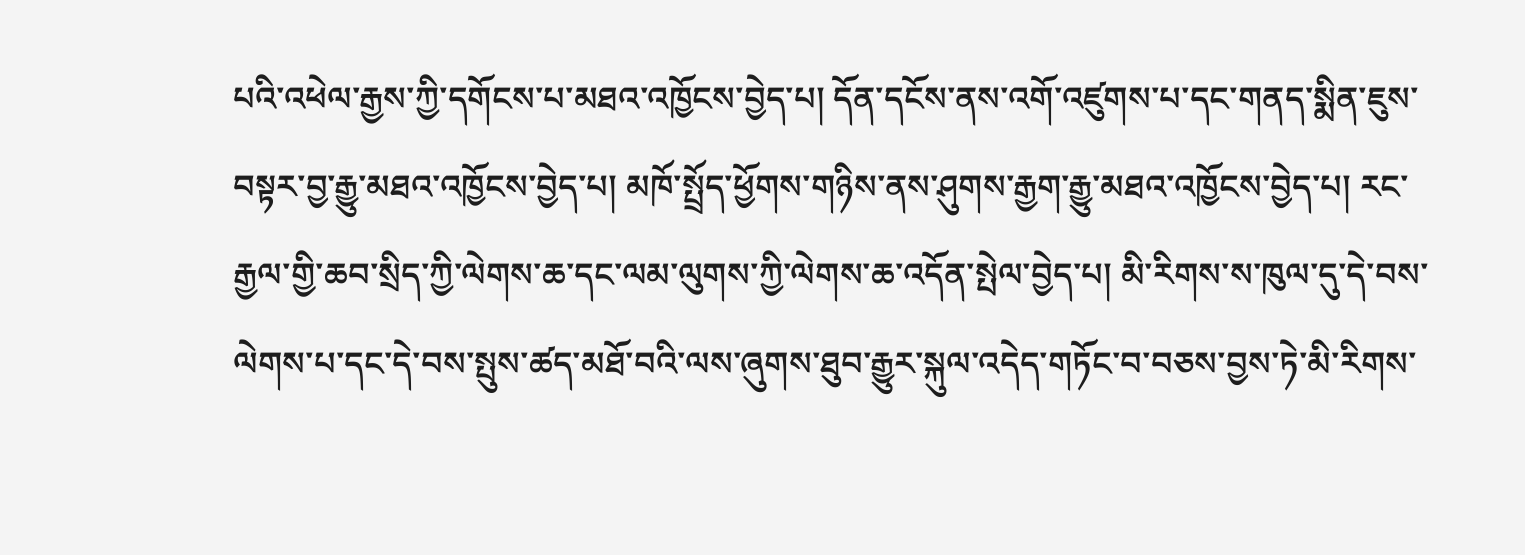པའི་འཕེལ་རྒྱས་ཀྱི་དགོངས་པ་མཐའ་འཁྱོངས་བྱེད་པ། དོན་དངོས་ནས་འགོ་འཛུགས་པ་དང་གནད་སྨིན་ཇུས་བསྟར་བྱ་རྒྱུ་མཐའ་འཁྱོངས་བྱེད་པ། མཁོ་སྤྲོད་ཕྱོགས་གཉིས་ནས་ཤུགས་རྒྱག་རྒྱུ་མཐའ་འཁྱོངས་བྱེད་པ། རང་རྒྱལ་གྱི་ཆབ་སྲིད་ཀྱི་ལེགས་ཆ་དང་ལམ་ལུགས་ཀྱི་ལེགས་ཆ་འདོན་སྤེལ་བྱེད་པ། མི་རིགས་ས་ཁུལ་དུ་དེ་བས་ལེགས་པ་དང་དེ་བས་སྤུས་ཚད་མཐོ་བའི་ལས་ཞུགས་ཐུབ་རྒྱུར་སྐུལ་འདེད་གཏོང་བ་བཅས་བྱས་ཏེ་མི་རིགས་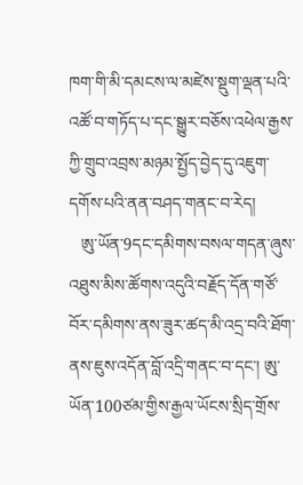ཁག་གི་མི་དམངས་ལ་མཛེས་སྡུག་ལྡན་པའི་འཚོ་བ་གཏོད་པ་དང་སྒྱུར་བཅོས་འཕེལ་རྒྱས་ཀྱི་གྲུབ་འབྲས་མཉམ་སྤྱོད་བྱེད་དུ་འཇུག་དགོས་པའི་ནན་བཤད་གནང་བ་རེད།
   ཨུ་ཡོན་9དང་དམིགས་བསལ་གདན་ཞུས་འཐུས་མིས་ཚོགས་འདུའི་བརྗོད་དོན་གཙོ་བོར་དམིགས་ནས་ཟུར་ཚད་མི་འདྲ་བའི་ཐོག་ནས་ཇུས་འདོན་བློ་འདྲི་གནང་བ་དང་། ཨུ་ཡོན་100ཙམ་གྱིས་རྒྱལ་ཡོངས་སྲིད་གྲོས་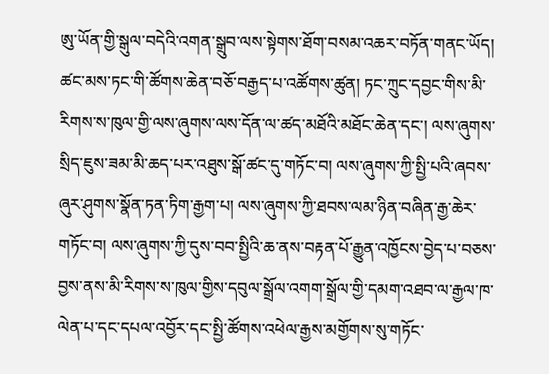ཨུ་ཡོན་གྱི་སྒུལ་བདེའི་འགན་སྒྲུབ་ལས་སྟེགས་ཐོག་བསམ་འཆར་བཏོན་གནང་ཡོད། ཚང་མས་ཏང་གི་ཚོགས་ཆེན་བཅོ་བརྒྱད་པ་འཚོགས་ཚུན། ཏང་ཀྲུང་དབྱང་གིས་མི་རིགས་ས་ཁུལ་གྱི་ལས་ཞུགས་ལས་དོན་ལ་ཚད་མཐོའི་མཐོང་ཆེན་དང་། ལས་ཞུགས་སྲིད་ཇུས་ཟམ་མི་ཆད་པར་འཐུས་སྒོ་ཚང་དུ་གཏོང་བ། ལས་ཞུགས་ཀྱི་སྤྱི་པའི་ཞབས་ཞུར་ཤུགས་སྣོན་ཏན་ཏིག་རྒྱག་པ། ལས་ཞུགས་ཀྱི་ཐབས་ལམ་ཉིན་བཞིན་རྒྱ་ཆེར་གཏོང་བ། ལས་ཞུགས་ཀྱི་དུས་བབ་སྤྱིའི་ཆ་ནས་བརྟན་པོ་རྒྱུན་འཁྱོངས་བྱེད་པ་བཅས་བྱས་ནས་མི་རིགས་ས་ཁུལ་གྱིས་དབུལ་སྒྲོལ་འགག་སྒྲོལ་གྱི་དམག་འཐབ་ལ་རྒྱལ་ཁ་ལེན་པ་དང་དཔལ་འབྱོར་དང་སྤྱི་ཚོགས་འཕེལ་རྒྱས་མགྱོགས་སུ་གཏོང་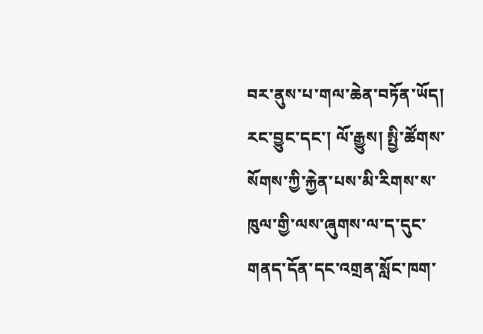བར་ནུས་པ་གལ་ཆེན་བཏོན་ཡོད། རང་བྱུང་དང་། ལོ་རྒྱུས། སྤྱི་ཚོགས་སོགས་ཀྱི་རྐྱེན་པས་མི་རིགས་ས་ཁུལ་གྱི་ལས་ཞུགས་ལ་ད་དུང་གནད་དོན་དང་འགྲན་སློང་ཁག་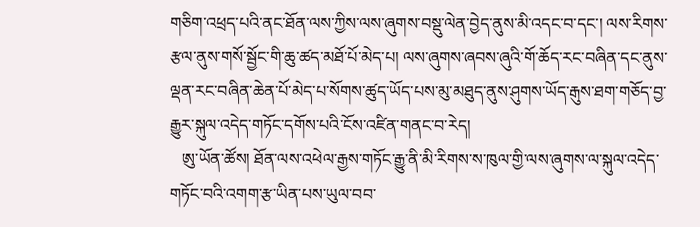གཅིག་འཕྲད་པའི་ནང་ཐོན་ལས་ཀྱིས་ལས་ཞུགས་བསྡུ་ལེན་བྱེད་ནུས་མི་འདང་བ་དང་། ལས་རིགས་རྩལ་ནུས་གསོ་སྦྱོང་གི་ཆུ་ཚད་མཐོ་པོ་མེད་པ། ལས་ཞུགས་ཞབས་ཞུའི་གོ་ཆོད་རང་བཞིན་དང་ནུས་ལྡན་རང་བཞིན་ཆེན་པོ་མེད་པ་སོགས་ཚུད་ཡོད་པས་མུ་མཐུད་ནུས་ཤུགས་ཡོད་རྒུས་ཐག་གཅོད་བྱ་རྒྱུར་སྐུལ་འདེད་གཏོང་དགོས་པའི་ངོས་འཛིན་གནང་བ་རེད།
   ཨུ་ཡོན་ཚོས། ཐོན་ལས་འཕེལ་རྒྱས་གཏོང་རྒྱུ་ནི་མི་རིགས་ས་ཁུལ་གྱི་ལས་ཞུགས་ལ་སྐུལ་འདེད་གཏོང་བའི་འགག་རྩ་ཡིན་པས་ཡུལ་བབ་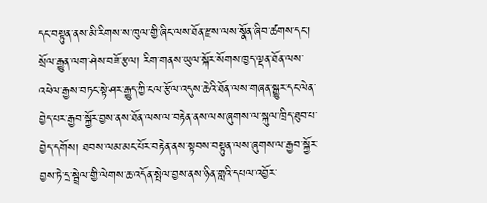དང་བསྟུན་ནས་མི་རིགས་ས་ཁུལ་གྱི་ཞིང་ལས་ཐོན་རྫས་ལས་སྣོན་ཞིབ་ཚགས་དང་། སྲོལ་རྒྱུན་ལག་ཤེས་བཟོ་རྩལ། རིག་གནས་ཡུལ་སྐོར་སོགས་ཁྱད་ལྡན་ཐོན་ལས་འཕེལ་རྒྱས་བཏང་སྟེ་ཤར་རྒྱུད་ཀྱི་ངལ་རྩོལ་འདུས་ཆེའི་ཐོན་ལས་གཞན་སྒྱུར་དང་ལེན་བྱེད་པར་རྒྱབ་སྐྱོར་བྱས་ནས་ཐོན་ལས་ལ་བརྟེན་ནས་ལས་ཞུགས་ལ་སྐུལ་ཁྲིད་ཐུབ་པ་བྱེད་དགོས། ཐབས་ལམ་མང་པོར་བརྟེན་ནས་སྟབས་བསྟུན་ལས་ཞུགས་ལ་རྒྱབ་སྐྱོར་བྱས་ཏེ་དྲ་སྦྲེལ་གྱི་ལེགས་ཆ་འདོན་སྤེལ་བྱས་ནས་ཉིན་གླའི་དཔལ་འབྱོར་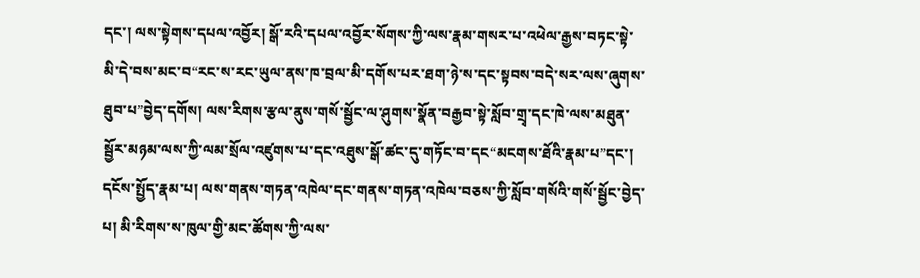དང་། ལས་སྟེགས་དཔལ་འབྱོར། སྒོ་རའི་དཔལ་འབྱོར་སོགས་ཀྱི་ལས་རྣམ་གསར་པ་འཕེལ་རྒྱས་བཏང་སྟེ་མི་དེ་བས་མང་བ“རང་ས་རང་ཡུལ་ནས་ཁ་བྲལ་མི་དགོས་པར་ཐག་ཉེ་ས་དང་སྟབས་བདེ་སར་ལས་ཞུགས་ཐུབ་པ”བྱེད་དགོས། ལས་རིགས་རྩལ་ནུས་གསོ་སྦྱོང་ལ་ཤུགས་སྣོན་བརྒྱབ་སྟེ་སློབ་གྲྭ་དང་ཁེ་ལས་མཐུན་སྦྱོར་མཉམ་ལས་ཀྱི་ལམ་སྲོལ་འཛུགས་པ་དང་འཐུས་སྒོ་ཚང་དུ་གཏོང་བ་དང“མངགས་ཐོའི་རྣམ་པ”དང་། དངོས་སྤྱོད་རྣམ་པ། ལས་གནས་གཏན་འཁེལ་དང་གནས་གཏན་འཁེལ་བཅས་ཀྱི་སློབ་གསོའི་གསོ་སྦྱོང་བྱེད་པ། མི་རིགས་ས་ཁུལ་གྱི་མང་ཚོགས་ཀྱི་ལས་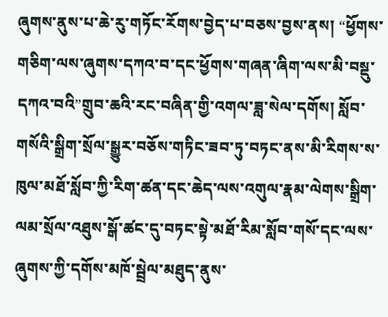ཞུགས་ནུས་པ་ཆེ་རུ་གཏོང་རོགས་བྱེད་པ་བཅས་བྱས་ནས། “ཕྱོགས་གཅིག་ལས་ཞུགས་དཀའ་བ་དང་ཕྱོགས་གཞན་ཞིག་ལས་མི་བསྡུ་དཀའ་བའི”གྲུབ་ཆའི་རང་བཞིན་གྱི་འགལ་ཟླ་སེལ་དགོས། སློབ་གསོའི་སྒྲིག་སྲོལ་སྒྱུར་བཅོས་གཏིང་ཟབ་ཏུ་བཏང་ནས་མི་རིགས་ས་ཁུལ་མཐོ་སློབ་ཀྱི་རིག་ཚན་དང་ཆེད་ལས་འགུལ་རྣམ་ལེགས་སྒྲིག་ལམ་སྲོལ་འཐུས་སྒོ་ཚང་དུ་བཏང་སྟེ་མཐོ་རིམ་སློབ་གསོ་དང་ལས་ཞུགས་ཀྱི་དགོས་མཁོ་སྦྲེལ་མཐུད་ནུས་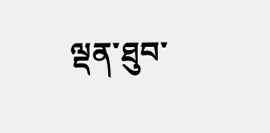ལྡན་ཐུབ་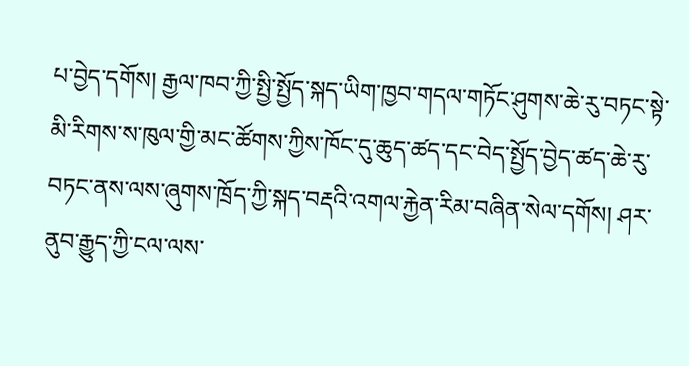པ་བྱེད་དགོས། རྒྱལ་ཁབ་ཀྱི་སྤྱི་སྤྱོད་སྐད་ཡིག་ཁྱབ་གདལ་གཏོང་ཤུགས་ཆེ་རུ་བཏང་སྟེ་མི་རིགས་ས་ཁུལ་གྱི་མང་ཚོགས་ཀྱིས་ཁོང་དུ་ཆུད་ཚད་དང་བེད་སྤྱོད་བྱེད་ཚད་ཆེ་རུ་བཏང་ནས་ལས་ཞུགས་ཁྲོད་ཀྱི་སྐད་བརྡའི་འགལ་རྐྱེན་རིམ་བཞིན་སེལ་དགོས། ཤར་ནུབ་རྒྱུད་ཀྱི་ངལ་ལས་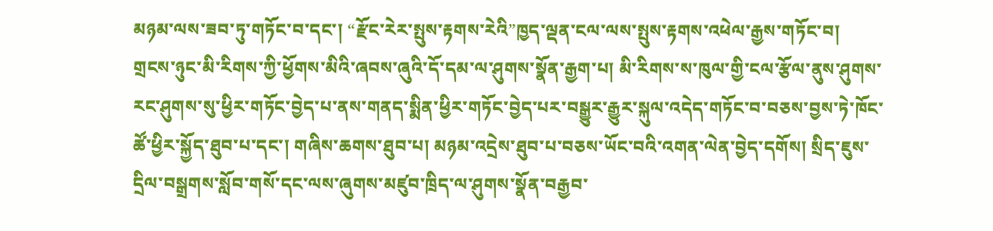མཉམ་ལས་ཟབ་ཏུ་གཏོང་བ་དང་། “རྫོང་རེར་སྤུས་རྟགས་རེའི”ཁྱད་ལྡན་ངལ་ལས་སྤུས་རྟགས་འཕེལ་རྒྱས་གཏོང་བ། གྲངས་ཉུང་མི་རིགས་ཀྱི་ཕྱོགས་མིའི་ཞབས་ཞུའི་དོ་དམ་ལ་ཤུགས་སྣོན་རྒྱག་པ། མི་རིགས་ས་ཁུལ་གྱི་ངལ་རྩོལ་ནུས་ཤུགས་རང་ཤུགས་སུ་ཕྱིར་གཏོང་བྱེད་པ་ནས་གནད་སྨིན་ཕྱིར་གཏོང་བྱེད་པར་བསྒྱུར་རྒྱུར་སྐུལ་འདེད་གཏོང་བ་བཅས་བྱས་ཏེ་ཁོང་ཚོ་ཕྱིར་སྐྱོད་ཐུབ་པ་དང་། གཞིས་ཆགས་ཐུབ་པ། མཉམ་འདྲེས་ཐུབ་པ་བཅས་ཡོང་བའི་འགན་ལེན་བྱེད་དགོས། སྲིད་ཇུས་དྲིལ་བསྒྲགས་སློབ་གསོ་དང་ལས་ཞུགས་མཛུབ་ཁྲིད་ལ་ཤུགས་སྣོན་བརྒྱབ་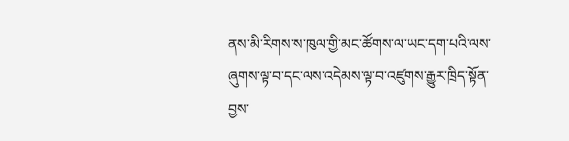ནས་མི་རིགས་ས་ཁུལ་གྱི་མང་ཚོགས་ལ་ཡང་དག་པའི་ལས་ཞུགས་ལྟ་བ་དང་ལས་འདེམས་ལྟ་བ་འཛུགས་རྒྱུར་ཁྲིད་སྟོན་བྱས་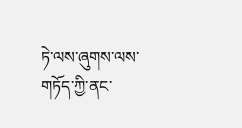ཏེ་ལས་ཞུགས་ལས་གཏོད་ཀྱི་ནང་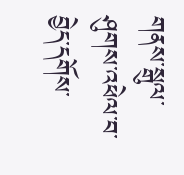གནས་སྒུལ་ཤུགས་འཕེལ་བ་བྱེད་དགོས་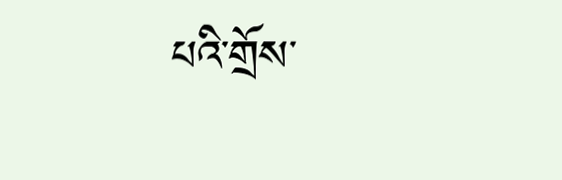པའི་གྲོས་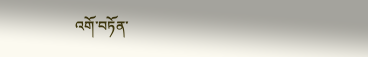འགོ་བཏོན་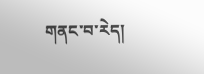གནང་བ་རེད།